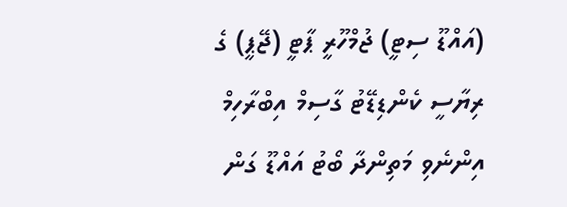(އައްޑޫ ސިޓީ) ޖުމްހޫރީ ޕާޓީ (ޖޭޕީ) ގެ ރިޔާސީ ކެންޑިޑޭޓު ގާސިމް އިބްރާހިމް އިންނެވި މަތިންދާ ބޯޓު އައްޑޫ ގަން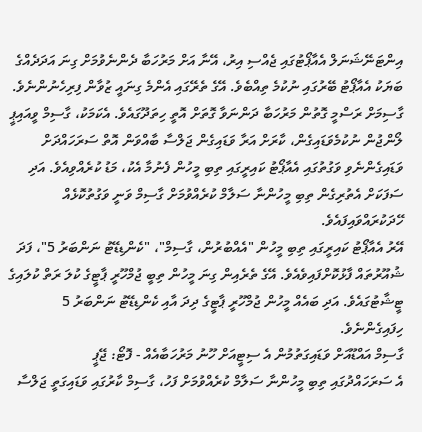އިންޓަނޭޝަނަލް އެއާޕޯޓުގައި ޖެއްސި އިރު، އޭނާ އަށް މަރުހަބާ ދެންނެވުމަށް ގިނަ އަދަދެއްގެ ބަޔަކު އެއާޕޯޓު ބޭރުގައި ނުކުމެ ތިއްބެވެ. އޭގެ ތެރޭގައި އެންމެ ގިނައީ ޒުވާން ފިރިހެނުންނެވެ.
ގާސިމަށް ރަސްމީ ގޮތުން މަރުހަބާ ދަންނަވާ ގޮތަށް އޮތީ ހިތަދޫގައެވެ. އެކަމަކު، ގާސިމް ވީއައިޕީ ލޯންޖުން ނުކުމެވަޑައިގެން، ކާރަށް އަރާ ވަޑައިގެން ޖަލްސާ ބާއްވަން އޮތް ސަރަހައްދަށް ވަޑައިގެންނެވި ވަގުތުގައި އެއާޕޯޓު ކައިރީގައި ތިބި މީހުން ފެނުމާ އެކު، މަޑު ކުރެއްވިއެވެ. އަދި ސަފަކަށް އެތުރިގެން ތިބި މީހުންނާ ސަލާމް ކުރެއްވުމަށް ގާސިމް ވަނީ ވަގުތުކޮޅެއް ހޭދަކުރައްވައިފައެވެ.
އޭރު އެއާޕޯޓު ކައިރީގައި ތިބި މީހުން "އެއްބުރުން، ގާސިމް"، "ކެންޑިޑޭޓު ނަންބަރު 5"، ފަދަ ޝުއޫރުތައް ފާޅުކޮށްފައިވެއެވެ. އޭގެ ތެރެއިން ގިނަ މީހުން ތިބީ ޖުމްހޫރީ ޕާޓީގެ ކުލަ ރަތް ކުލައިގެ ޓީޝާޓުގައެވެ. އަދި ބައެއް މީހުން ޖުމްހޫރީ ޕާޓީގެ ދިދަ އާއި ކެންޑިޑޭޓު ނަންބަރު 5 ހިފައިގެންނެވެ.
ގާސިމް އައްޑޫއަށް ވަޑައިގަތުމުން އެ ސިޓީއަށް ހޫނު މަރުހަބާއެއް - ފޮޓޯ: ޖޭޕީ
އެ ސަރަހައްދުގައި ތިބި މީހުންނާ ސަލާމް ކުރެއްވުމަށް ފަހު، ގާސިމް ކާރުގައި ވަޑައިގަތީ ޖަލްސާ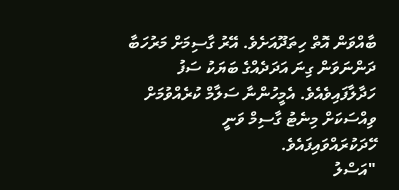ބާއްވަން އޮތް ހިތަދޫއަށެވެ. އޭރު ގާސިމަށް މަރުހަބާ ދަންނަވަން ގިނަ އަދަދެއްގެ ބަޔަކު ސަފު ހަދާލާފައިވެއެވެ. އެމީހުންނާ ސަލާމް ކުރެއްވުމަށް ވިއްސަކަށް މިނެޓު ގާސިމް ވަނީ ހޭދަކުރައްވައިފައެވެ.
"އަސްލު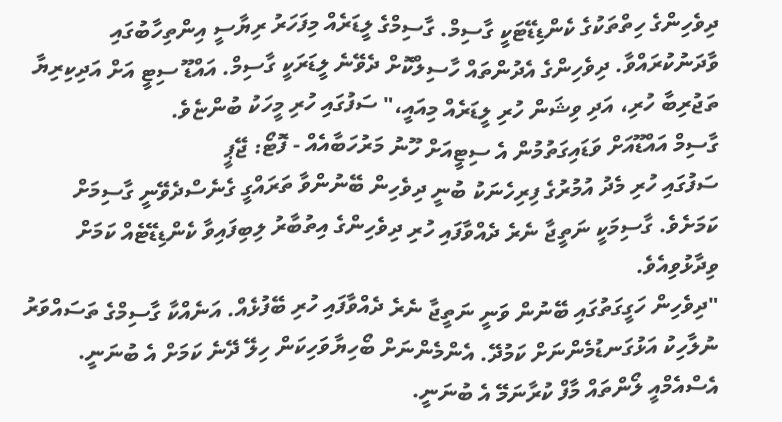ދިވެހިންގެ ހިތްތަކުގެ ކެންޑިޑޭޓަކީ ގާސިމް. ގާސިމްގެ ލީޑަރެއް މިފަހަރު ރިޔާސީ އިންތިހާބުގައި ވާދަނުކުރައްވާ. ދިވެހިންގެ އެދުންތައް ހާސިލްކޮށް ދެވޭނެ ލީޑަރަކީ ގާސިމް. އައްޑޫ ސިޓީ އަށް އަދިކިރިޔާ ތަޖުރިބާ ހުރި، އަދި ވިޝަން ހުރި ލީޑަރެއް މިއައީ،" ސަފުގައި ހުރި މީހަކު ބުންޏެވެ.
ގާސިމް އައްޑޫއަށް ވަޑައިގަތުމުން އެ ސިޓީއަށް ހޫނު މަރުހަބާއެއް - ފޮޓޯ: ޖޭޕީ
ސަފުގައި ހުރި މެދު އުމުރުގެ ފިރިހެނަކު ބުނީ ދިވެހިން ބޭނުންވާ ތަރައްގީ ގެނެސްދެވޭނީ ގާސިމަށް ކަމަށެވެ. ގާސިމަކީ ނަތީޖާ ނެރެ ދެއްވާފައި ހުރި ދިވެހިންގެ އިތުބާރު ލިބިފައިވާ ކެންޑިޑޭޓެއް ކަމަށް ވިދާޅުވިއެވެ.
"ދިވެހިން ހަގީގަތުގައި ބޭނުން ވަނީ ނަތީޖާ ނެރެ ދެއްވާފައި ހުރި ބޭފުޅެއް. އަނެއްކާ ގާސިމްގެ ތަސައްވަރު ނުލާހިކު އަޅުގަނޑުމެންނަށް ކަމުދޭ. އެންމެންނަށް ބޯހިޔާވަހިކަން ހިލޭ ދޭނެ ކަމަށް އެ ބުނަނީ. އެސްއެމްއީ ލޯންތައް މާފް ކުރާނަމޭ އެ ބުނަނީ.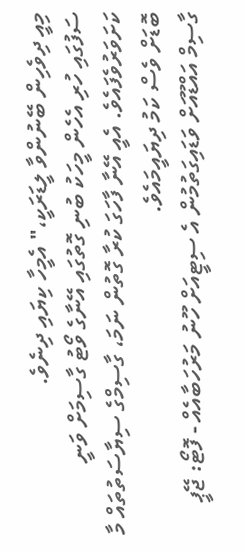މިއީ ދިވެހިން ބޭނުންވާ ލީޑަރަކީ،" އެމީހާ ކިޔައި ދިނެވެ.
ސަފުގައި ހުރި އެހެން މީހަކު ބުނި ގޮތުގައި އޭނާގެ ވޯޓު ގާސިމަށް ވަނީ ކަށަވަރުވެފައެވެ. އެއީ އޭނާ ފާހަގަ ކުރާ ގޮތުން ނަމަ، ގާސިމްގެ ސިޔާސަތުތައް މާ ބޮޑަށް ވެސް ކަމު ދިޔައީމައެވެ.
ގާސިމް އައްޑޫއަށް ވަޑައިގަތުމުން އެ ސިޓީއަށް ހޫނު މަރުހަބާއެއް - ފޮޓޯ: ޖޭޕީ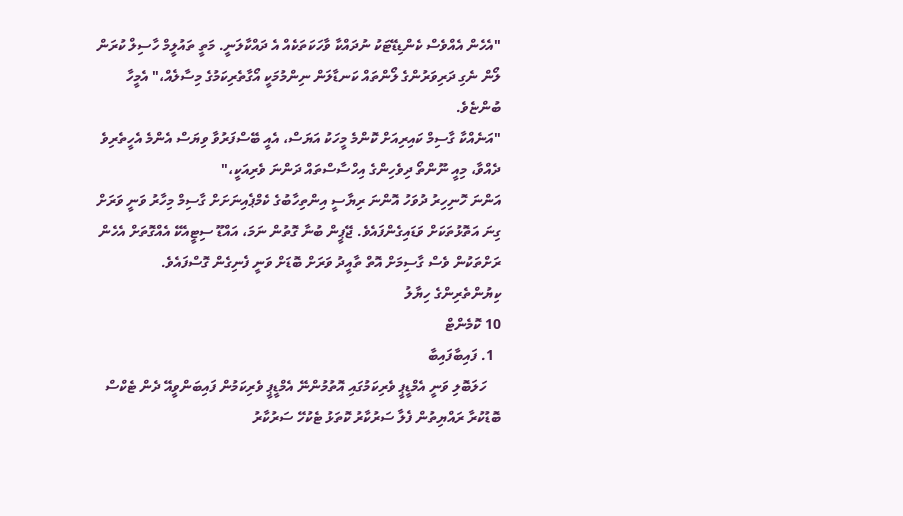"އެހެން އެއްވެސް ކެންޑިޑޭޓަކު ނުދައްކާ ވާހަކަތަކެއް އެ ދައްކާލަނީ. މަތީ ތައުލީމް ހާސިލް ކުރަން ލޯން ނެގި ދަރިވަރުންގެ ލޯންތައް ކަނޑާލަން ނިންމުމަކީ އޯގާތެރިކަމުގެ މިސާލެއް،" އެމީހާ ބުންޏެވެ.
"އަނެއްކާ ގާސިމް ކައިރިއަށް ކޮންމެ މީހަކު އަޔަސް، އެއީ ބޭސްފަރުވާ ވިޔަސް އެންމެ އެހީތެރިވެ ދެއްވާ، މިއީ ނޫންތޯ ދިވެހިންގެ އިހްސާސްތައް ދަންނަ ވެރިއަކީ،"
އަންނަ ހޮނިހިރު ދުވަހު އޮންނަ ރިޔާސީ އިންތިހާބުގެ ކެމްޕެއިނަށަށް ގާސިމް މިހާރު ވަނީ ވަރަށް ގިނަ އަތޮޅުތަކަށް ވަޑައިގެންފައެވެ. ޖޭޕީން ބުނާ ގޮތުން ނަމަ، އައްޑޫ ސިޓީއެކޭ އެއްގޮތަށް އެހެން ރަށްތަކުން ވެސް ގާސިމަށް އޮތް ތާއީދު ވަރަށް ބޮޑަށް ވަނީ ފެނިގެން ގޮސްފައެވެ.
ކިޔުންތެރިންގެ ހިޔާލު
10 ކޮމެންޓް
  1. ފައިބާފައިބާ
    ހަލަބޮލި ވަނީ އެމްޑީޕީ ވެރިކަމުގައި އޮތުމުންނޭ އެމްޑީޕީ ވެރިކަމުން ފައިބަންވީއޭ ދެން ޓެކްސް ބޮޑުކުރާ ރައްޔިތުން ފެލާ ސަރުކާރު ކޮތަޅު ޓެކުހޭ ސަރުކާރު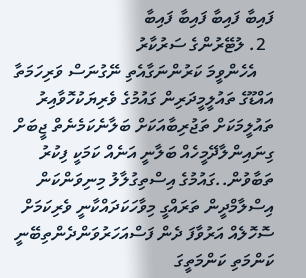ފައިބާ ފައިބާ ފައިބާ ފައިބާ
  2. ލުޓޭރުންގެ ސަރުކާރު
    އެހެންވީމަ ކަރުންނަގާއެތި ނޭގުނަސް ވަރިހަމަތާ އައްޑޫގެ ތައުލީމީދަރިން ގައުމުގެ ވެރިޔަކުހޮވާއިރު ތައުލީމަކަށް ތަޖުރިބާއަކަށް ބަލާނެކަމެނެތް ޖީބަށް ގިނައިންލާދޭމީހެއް ބަލާނީ އަނެއް ކަމަކީ ފިކުރު ތަބާވުން..ގައުމުގެ އިސްތިގުލާލު މިނިވަންކަން އިސްލާމްދީން ތަރައްގީ މިވާހަކަދައްކާނީ ވެރިކަމަށް ސޮހޮލެއް އަރުވާފަ ދެން ފަސްއަހަރުވަންދެންތިބޭނީ ކަންމަތި ކަންމަތީގަ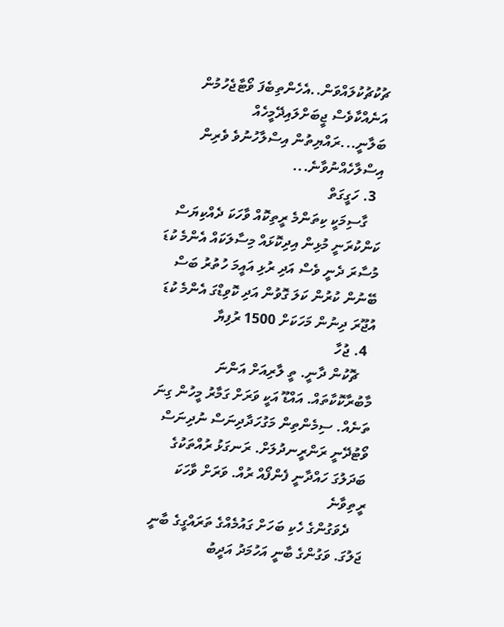ޗުކުޗުކުލައްވަން..އެހެންތިބެފަ ވޯޓާޖެހުމުން އަނެއްކާވެސް ޖީބަށްލައިދޭމީހެއް ބަލާނީ...ރައްޔިތުން އިސްލާހުނުވެ ވެރިން އިސްލާހެއްނުވާނެ...
  3. ހަގީގަތް
    ގާސިމަކީ ކިތަންމެ ރީތިކޮއް ވާހަކަ ދެއްކިޔަސް ކަންކުރަނީ މުޅިން އިދިކޮޅައް މިސާލަކައް އެންމެ ކުޑަ މުސާރަ ދެނީ ވެސް އަދި ރުޅި އައީމަ ހުތުރު ބަސް ބޭނުން ކުރުން ކަލަ ގޮވުން އަދި ކޮވިޑްގަ އެންމެ ކުޑަ އުޖޫރަ ދިނުން މަހަކަށް 1500 ރުފިޔާ
  4. ޖުހާ
    ޗޮކުން ދާނީ. ތީ ލާރިއަށް އަންނަ މާބުރާކޮކާތައް. އައްޑޫ އަކީ ވަރަށް ގަމާރު މީހުން ގިނަ ތަނެއް. ސިމެންތިން މަގުހަދާދިނަސް ނުދިނަސް ވޯޓުދޭނީ ރަންރީނދުލަށް. ރަނގަޅު ރުއްތަކުގެ ބަދަލުގަ ހައްދާނީ ފެންފޯއް ރުއް. ވަރަށް ވާހަކަ ރީތިވާނެ
    ދެވަގުންގެ ހެކި ބަހަށް ގައުމެއްގެ ތަރައްގީގެ ބާނީ ޖަލުގަ. ވަގުންގެ ބާނީ އަހުމަދު އަދީބު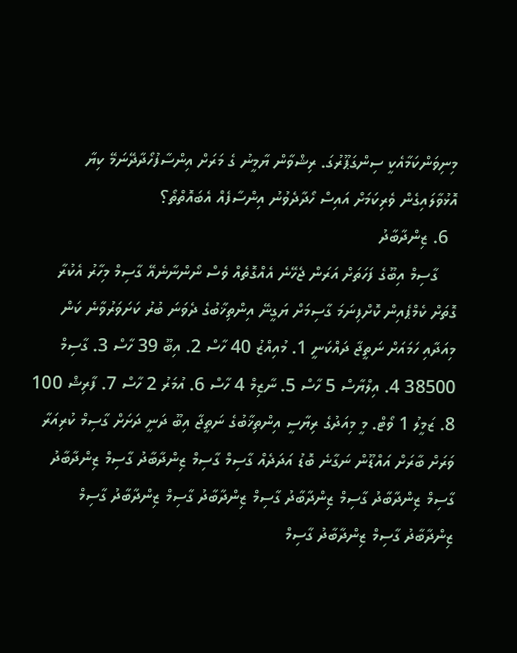މިނިވަންކަމާއެކީ ސިންގަޕޫރުގަ. ރިޝްވާން ޔާމީނު ގެ މަރަށް އިންސާފުހޯދާދޭނަމޭ ކިޔާ އޮޅުވާލައިގެން ވެރިކަމަށް އައިސް ހޯދާދެވުނު އިންސާފެއް އެބައޮތްތޯ؟
  6. ޒިންދާބާދު
    ގާސިމް އިބޫގެ ފަހަތަށް އަރަން ޖެހޭނެ އެއްގޮތެއް ވެސް ނޯންނާނެއޭ ގާސިމް މިހާރު އެކުރާ ގޮތަށް ކެމްޕެއިން ކޮށްފިނަމަ ގާސިމަށް ޔަގީނޭ އިންތިޚާބުގެ ދެވަނަ ބުރު ކަށަވަރުވާނެ ކަން މިއަދާއި ހަމައަށް ނަތީޖާ ދައްކަނީ 1. މުއިއްޒު 40 ހާސް 2. އިބޫ 39 ހާސް 3. ގާސިމް 38500 4. އިލްޔާސް 5 ހާސް 5. ނާޒިމް 4 ހާސް 6. އުމަރު 2 ހާސް 7. ފާރިޝް 100 8. ޒަމީލު 1 ވޯޓް. މީ މިއަދުގެ ރިޔާސީ އިންތިޚާބުގެ ނަތީޖާ އިބޫ ދަނީ ދަށަށް ގާސިމް ކުރިއަރާ ވަރަށް ބާރަށް އައްޑޫން ނަގާނެ ބޮޑު އަދަދެއް ގާސިމް ގާސިމް ޒިންދާބާދު ގާސިމް ޒިންދާބާދު ގާސިމް ޒިންދާބާދު ގާސިމް ޒިންދާބާދު ގާސިމް ޒިންދާބާދު ގާސިމް ޒިންދާބާދު ގާސިމް ޒިންދާބާދު ގާސިމް ޒިންދާބާދު ގާސިމް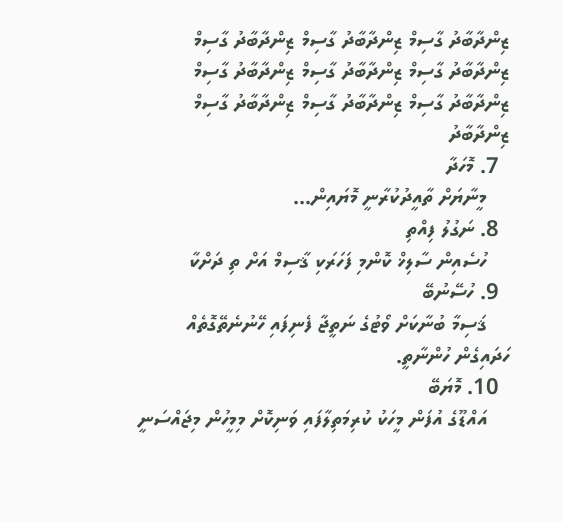ޒިންދާބާދު ގާސިމް ޒިންދާބާދު ގާސިމް ޒިންދާބާދު ގާސިމް ޒިންދާބާދު ގާސިމް ޒިންދާބާދު ގާސިމް ޒިންދާބާދު ގާސިމް ޒިންދާބާދު ގާސިމް ޒިންދާބާދު ގާސިމް ޒިންދާބާދު ގާސިމް ޒިންދާބާދު
  7. މޮހަދާ
    މީނާޔަށް ތާއީދުކުރާނީ މޮޔައިން...
  8. ނަގުލު ފިއްތި
    ހުސެއިން ސާލިޚް ކޮންމި ފަހަރަކި ޤާސިމް އަށް ތި ދަށްކާ
  9. ހުސޭނުބޭ
    ޤަސިމާ ބުނާކަށް ވޯޓުގެ ނަތީޖާ ފެނިފައި ހޭނުނެތޭގޮތެއް ހަދައިގެން ހުންނާތީ.
  10. މޮޔަބޭ
    އައްޑޫގެ އުފަން މީހަކު ކުރިމަތިލާފައި ވަނިކޮށް މިމީހުން މިޖައްސަނީ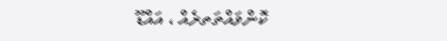ކޮންވައްތަތރެއް ، އައްޑޫ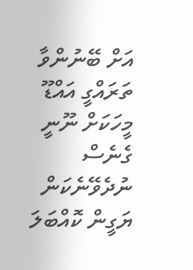އަށް ބޭނުންވާ ތަރައްގީ އައްޑޫ މީހަކަށް ނޫނީ ގެނެސް ނުދެވޭނެކަން ޔަގީން ކޮއްބަލަ